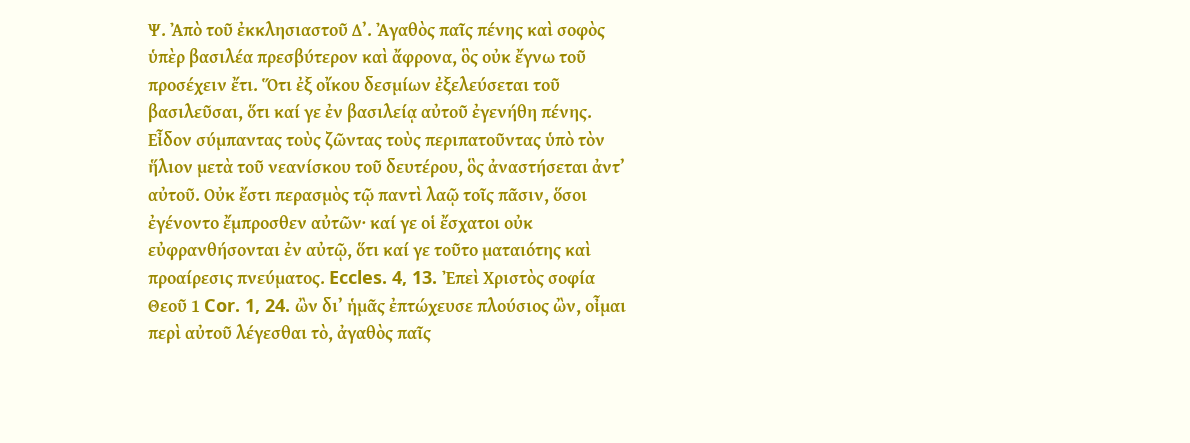Ψ. Ἀπὸ τοῦ ἐκκλησιαστοῦ Δ’. Ἀγαθὸς παῖς πένης καὶ σοφὸς ὑπὲρ βασιλέα πρεσβύτερον καὶ ἄφρονα, ὃς οὐκ ἔγνω τοῦ προσέχειν ἔτι. Ὅτι ἐξ οἴκου δεσμίων ἐξελεύσεται τοῦ βασιλεῦσαι, ὅτι καί γε ἐν βασιλείᾳ αὐτοῦ ἐγενήθη πένης. Εἶδον σύμπαντας τοὺς ζῶντας τοὺς περιπατοῦντας ὑπὸ τὸν ἥλιον μετὰ τοῦ νεανίσκου τοῦ δευτέρου, ὃς ἀναστήσεται ἀντ’ αὐτοῦ. Οὐκ ἔστι περασμὸς τῷ παντὶ λαῷ τοῖς πᾶσιν, ὅσοι ἐγένοντο ἔμπροσθεν αὐτῶν· καί γε οἱ ἔσχατοι οὐκ εὐφρανθήσονται ἐν αὐτῷ, ὅτι καί γε τοῦτο ματαιότης καὶ προαίρεσις πνεύματος. Eccles. 4, 13. Ἐπεὶ Χριστὸς σοφία Θεοῦ 1 Cor. 1, 24. ὢν δι’ ἡμᾶς ἐπτώχευσε πλούσιος ὢν, οἶμαι περὶ αὐτοῦ λέγεσθαι τὸ, ἀγαθὸς παῖς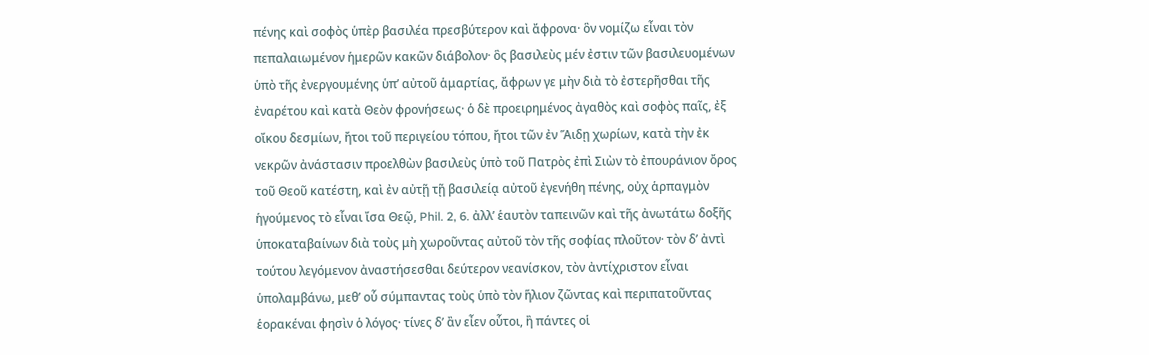πένης καὶ σοφὸς ὑπὲρ βασιλέα πρεσβύτερον καὶ ἄφρονα· ὃν νομίζω εἶναι τὸν πεπαλαιωμένον ἡμερῶν κακῶν διάβολον· ὃς βασιλεὺς μέν ἐστιν τῶν βασιλευομένων ὑπὸ τῆς ἐνεργουμένης ὑπ’ αὐτοῦ ἁμαρτίας, ἄφρων γε μὴν διὰ τὸ ἐστερῆσθαι τῆς ἐναρέτου καὶ κατὰ Θεὸν φρονήσεως· ὁ δὲ προειρημένος ἀγαθὸς καὶ σοφὸς παῖς, ἐξ οἴκου δεσμίων, ἤτοι τοῦ περιγείου τόπου, ἤτοι τῶν ἐν Ἅιδῃ χωρίων, κατὰ τὴν ἐκ νεκρῶν ἀνάστασιν προελθὼν βασιλεὺς ὑπὸ τοῦ Πατρὸς ἐπὶ Σιὼν τὸ ἐπουράνιον ὄρος τοῦ Θεοῦ κατέστη, καὶ ἐν αὐτῇ τῇ βασιλείᾳ αὐτοῦ ἐγενήθη πένης, οὐχ ἁρπαγμὸν ἡγούμενος τὸ εἶναι ἴσα Θεῷ, Phil. 2, 6. ἀλλ’ ἑαυτὸν ταπεινῶν καὶ τῆς ἀνωτάτω δοξῆς ὑποκαταβαίνων διὰ τοὺς μὴ χωροῦντας αὐτοῦ τὸν τῆς σοφίας πλοῦτον· τὸν δ’ ἀντὶ τούτου λεγόμενον ἀναστήσεσθαι δεύτερον νεανίσκον, τὸν ἀντίχριστον εἶναι ὑπολαμβάνω, μεθ’ οὗ σύμπαντας τοὺς ὑπὸ τὸν ἥλιον ζῶντας καὶ περιπατοῦντας ἑορακέναι φησὶν ὁ λόγος· τίνες δ’ ἂν εἶεν οὗτοι, ἢ πάντες οἱ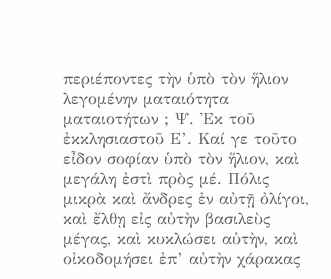περιέποντες τὴν ὑπὸ τὸν ἥλιον λεγομένην ματαιότητα ματαιοτήτων ; Ψ. Ἐκ τοῦ ἐκκλησιαστοῦ Ε’. Καί γε τοῦτο εἶδον σοφίαν ὑπὸ τὸν ἥλιον, καὶ μεγάλη ἐστὶ πρὸς μέ. Πόλις μικρὰ καὶ ἄνδρες ἐν αὐτῇ ὀλίγοι, καὶ ἔλθῃ εἰς αὐτὴν βασιλεὺς μέγας, καὶ κυκλώσει αὐτὴν, καὶ οἰκοδομήσει ἐπ’ αὐτὴν χάρακας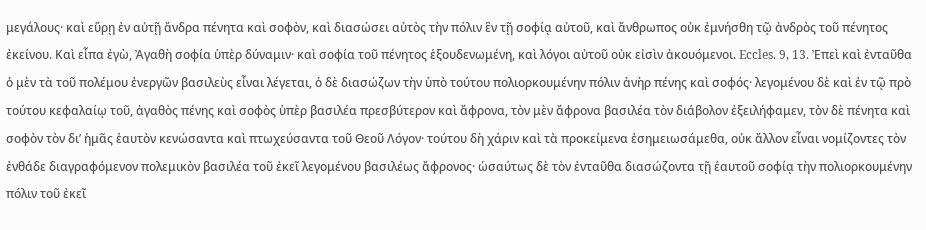μεγάλους· καὶ εὕρῃ ἐν αὐτῇ ἄνδρα πένητα καὶ σοφὸν, καὶ διασώσει αὐτὸς τὴν πόλιν ἓν τῇ σοφίᾳ αὐτοῦ, καὶ ἄνθρωπος οὐκ ἐμνήσθη τῷ ἀνδρὸς τοῦ πένητος ἐκείνου. Καὶ εἶπα ἐγὼ, Ἀγαθὴ σοφία ὑπὲρ δύναμιν· καὶ σοφία τοῦ πένητος ἑξουδενωμένη, καὶ λόγοι αὐτοῦ οὐκ εἰσὶν ἀκουόμενοι. Eccles. 9, 13. Ἐπεὶ καὶ ἐνταῦθα ὁ μὲν τὰ τοῦ πολέμου ἐνεργῶν βασιλεὺς εἶναι λέγεται, ὁ δὲ διασώζων τὴν ὑπὸ τούτου πολιορκουμένην πόλιν ἀνὴρ πένης καὶ σοφός· λεγομένου δὲ καὶ ἐν τῷ πρὸ τούτου κεφαλαίῳ τοῦ, ἀγαθὸς πένης καὶ σοφὸς ὑπὲρ βασιλέα πρεσβύτερον καὶ ἄφρονα, τὸν μὲν ἄφρονα βασιλέα τὸν διάβολον ἐξειλήφαμεν, τὸν δὲ πένητα καὶ σοφὸν τὸν δι’ ἡμᾶς ἑαυτὸν κενώσαντα καὶ πτωχεύσαντα τοῦ Θεοῦ Λόγον· τούτου δὴ χάριν καὶ τὰ προκείμενα ἐσημειωσάμεθα, οὐκ ἄλλον εἶναι νομίζοντες τὸν ἐνθάδε διαγραφόμενον πολεμικὸν βασιλέα τοῦ ἐκεῖ λεγομένου βασιλέως ἄφρονος· ὡσαύτως δὲ τὸν ἐνταῦθα διασώζοντα τῇ ἑαυτοῦ σοφίᾳ τὴν πολιορκουμένην πόλιν τοῦ ἐκεῖ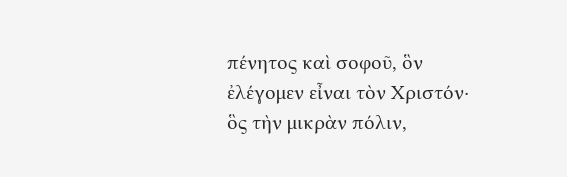πένητος καὶ σοφοῦ, ὃν ἐλέγομεν εἶναι τὸν Χριστόν· ὃς τὴν μικρὰν πόλιν,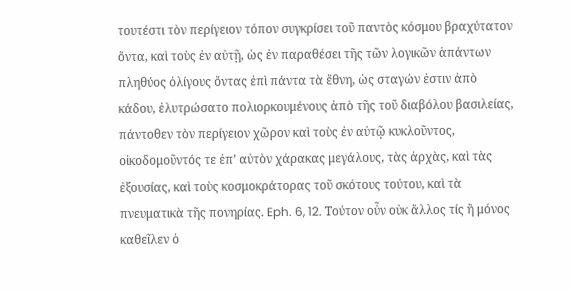τουτέστι τὸν περίγειον τόπον συγκρίσει τοῦ παντὸς κόσμου βραχύτατον ὄντα, καὶ τοὺς ἐν αὐτῇ, ὡς ἐν παραθέσει τῆς τῶν λογικῶν ἁπάντων πληθύος ὀλίγους ὄντας ἐπὶ πάντα τὰ ἔθνη, ὡς σταγών ἐστιν ἀπὸ κάδου, ἐλυτρώσατο πολιορκουμένους ἀπὸ τῆς τοῦ διαβόλου βασιλείας, πάντοθεν τὸν περίγειον χῶρον καὶ τοὺς ἐν αὐτῷ κυκλοῦντος, οἰκοδομοῦντός τε ἐπ’ αὐτὸν χάρακας μεγάλους, τὰς ἀρχὰς, καὶ τὰς ἐξουσίας, καὶ τοὺς κοσμοκράτορας τοῦ σκότους τούτου, καὶ τὰ πνευματικὰ τῆς πονηρίας. Eph. 6, 12. Τούτον οὖν οὐκ ἄλλος τίς ἢ μόνος καθεῖλεν ὁ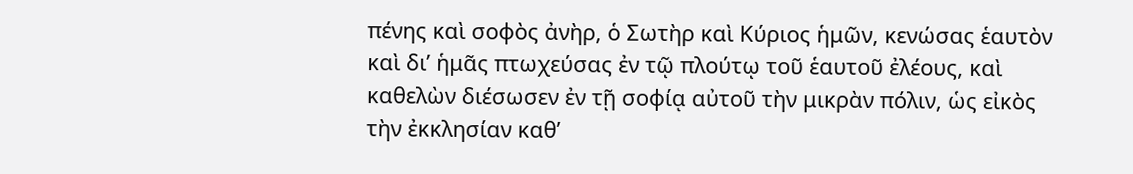πένης καὶ σοφὸς ἀνὴρ, ὁ Σωτὴρ καὶ Κύριος ἡμῶν, κενώσας ἑαυτὸν καὶ δι’ ἡμᾶς πτωχεύσας ἐν τῷ πλούτῳ τοῦ ἑαυτοῦ ἐλέους, καὶ καθελὼν διέσωσεν ἐν τῇ σοφίᾳ αὐτοῦ τὴν μικρὰν πόλιν, ὡς εἰκὸς τὴν ἐκκλησίαν καθ’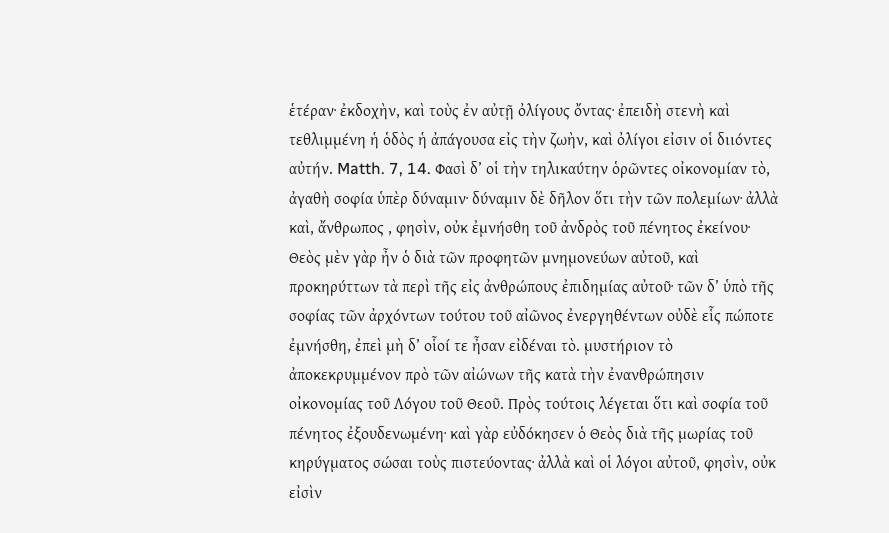ἑτέραν· ἐκδοχὴν, καὶ τοὺς ἐν αὐτῇ ὀλίγους ὄντας· ἐπειδὴ στενὴ καὶ τεθλιμμένη ἡ ὁδὸς ἡ ἀπάγουσα εἰς τὴν ζωὴν, καὶ ὀλίγοι εἰσιν οἱ διιόντες αὐτήν. Matth. 7, 14. Φασὶ δ’ οἱ τὴν τηλικαύτην ὁρῶντες οἰκονομίαν τὸ, ἀγαθὴ σοφία ὑπὲρ δύναμιν· δύναμιν δὲ δῆλον ὅτι τὴν τῶν πολεμίων· ἀλλὰ καὶ, ἄνθρωπος , φησὶν, οὐκ ἐμνήσθη τοῦ ἀνδρὸς τοῦ πένητος ἐκείνου· Θεὸς μὲν γὰρ ἦν ὁ διὰ τῶν προφητῶν μνημονεύων αὐτοῦ, καὶ προκηρύττων τὰ περὶ τῆς εἰς ἀνθρώπους ἐπιδημίας αὐτοῦ· τῶν δ’ ὑπὸ τῆς σοφίας τῶν ἀρχόντων τούτου τοῦ αἰῶνος ἐνεργηθέντων οὐδὲ εἷς πώποτε ἐμνήσθη, ἐπεὶ μὴ δ’ οἷοί τε ἦσαν εἰδέναι τὸ. μυστήριον τὸ ἀποκεκρυμμένον πρὸ τῶν αἰώνων τῆς κατὰ τὴν ἐνανθρώπησιν οἰκονομίας τοῦ Λόγου τοῦ Θεοῦ. Πρὸς τούτοις λέγεται ὅτι καὶ σοφία τοῦ πένητος ἐξουδενωμένη· καὶ γὰρ εὐδόκησεν ὁ Θεὸς διὰ τῆς μωρίας τοῦ κηρύγματος σώσαι τοὺς πιστεύοντας· ἀλλὰ καὶ οἱ λόγοι αὐτοῦ, φησὶν, οὐκ εἰσὶν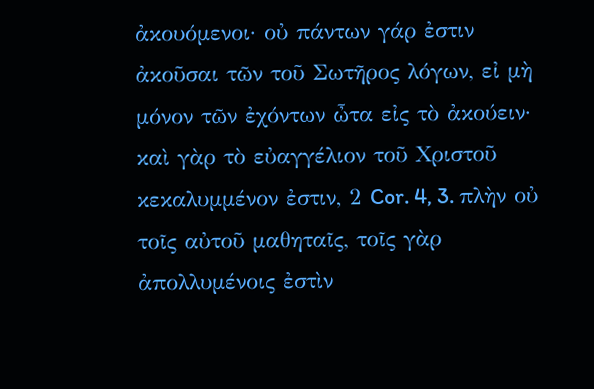ἀκουόμενοι· οὐ πάντων γάρ ἐστιν ἀκοῦσαι τῶν τοῦ Σωτῆρος λόγων, εἰ μὴ μόνον τῶν ἐχόντων ὦτα εἰς τὸ ἀκούειν· καὶ γὰρ τὸ εὐαγγέλιον τοῦ Χριστοῦ κεκαλυμμένον ἐστιν, 2 Cor. 4, 3. πλὴν οὐ τοῖς αὐτοῦ μαθηταῖς, τοῖς γὰρ ἀπολλυμένοις ἐστὶν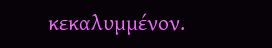κεκαλυμμένον.